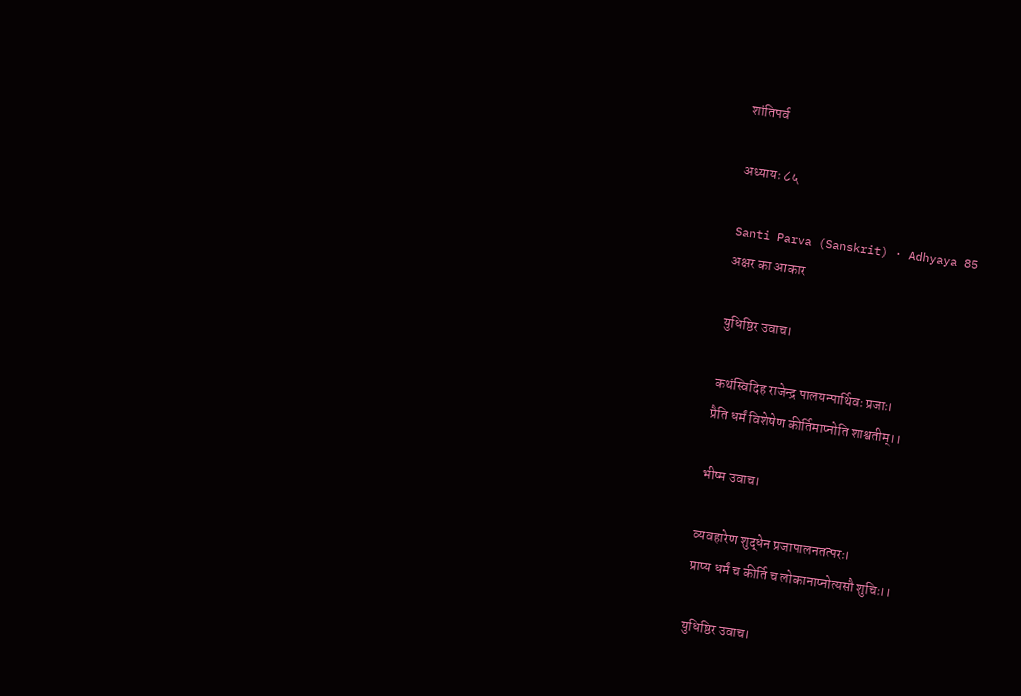शांतिपर्व

अध्यायः ८५

Santi Parva (Sanskrit) · Adhyaya 85
अक्षर का आकार

युधिष्ठिर उवाच।

कथंस्विदिह राजेन्द्र पालयन्पार्थिवः प्रजाः।
प्रैति धर्मं विशेषेण कीर्तिमाप्नोति शाश्वतीम्।।

भीष्म उवाच।

व्यवहारेण शुद्धेन प्रजापालनतत्परः।
प्राप्य धर्मं च कीर्ति च लोकानाप्नोत्यसौ शुचिः।।

युधिष्ठिर उवाच।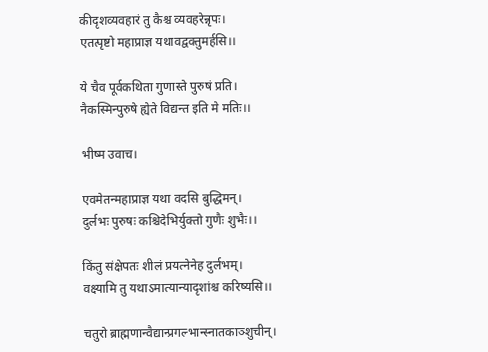कीदृशव्यवहारं तु कैश्च व्यवहरेन्नृपः।
एतत्पृष्टो महाप्राज्ञ यथावद्वक्तुमर्हसि।।

ये चैव पूर्वकथिता गुणास्ते पुरुषं प्रति।
नैकस्मिन्पुरुषे ह्येते विद्यन्त इति मे मतिः।।

भीष्म उवाच।

एवमेतन्महाप्राज्ञ यथा वदसि बुद्धिमन्।
दुर्लभः पुरुषः कश्चिदेभिर्युक्तो गुणैः शुभैः।।

किंतु संक्षेपतः शीलं प्रयत्नेनेह दुर्लभम्।
वक्ष्यामि तु यथाऽमात्यान्यादृशांश्च करिष्यसि।।

चतुरो ब्राह्मणान्वैद्यान्प्रगल्भान्स्नातकाञ्शुचीन्।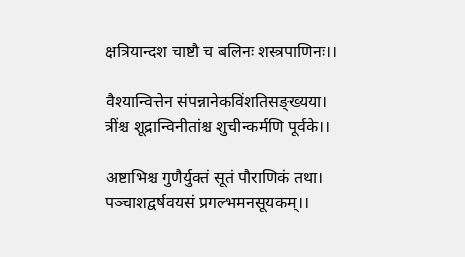क्षत्रियान्दश चाष्टौ च बलिनः शस्त्रपाणिनः।।

वैश्यान्वित्तेन संपन्नानेकविंशतिसङ्ख्यया।
त्रींश्च शूद्रान्विनीतांश्च शुचीन्कर्मणि पूर्वके।।

अष्टाभिश्च गुणैर्युक्तं सूतं पौराणिकं तथा।
पञ्चाशद्वर्षवयसं प्रगल्भमनसूयकम्।।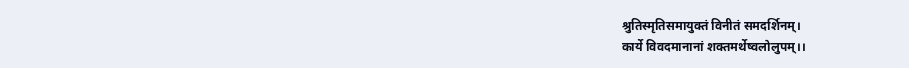श्रुतिस्मृतिसमायुक्तं विनीतं समदर्शिनम्।
कार्ये विवदमानानां शक्तमर्थेष्वलोलुपम्।।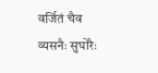वर्जितं चैव व्यसनैः सुघोरैः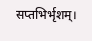सप्तभिर्भृशम्।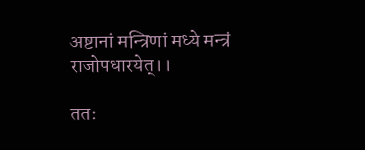अष्टानां मन्त्रिणां मध्ये मन्त्रं राजोपधारयेत्।।

ततः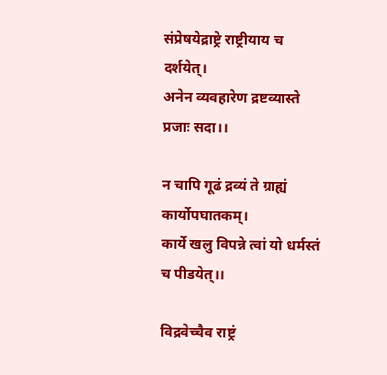संप्रेषयेद्राष्ट्रे राष्ट्रीयाय च दर्शयेत्।
अनेन व्यवहारेण द्रष्टव्यास्ते प्रजाः सदा।।

न चापि गूढं द्रव्यं ते ग्राह्यं कार्योपघातकम्।
कार्ये खलु विपन्ने त्वां यो धर्मस्तं च पीडयेत्।।

विद्रवेच्चैव राष्ट्रं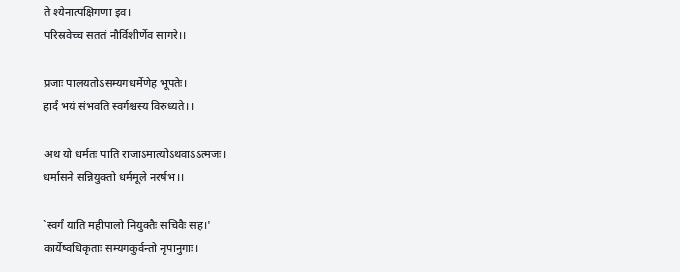ते श्येनात्पक्षिगणा इव।
परिस्रवेच्च सततं नौर्विशीर्णेव सागरे।।

प्रजाः पालयतोऽसम्यगधर्मेणेह भूपतेः।
हार्दं भयं संभवति स्वर्गश्चस्य विरुध्यते।।

अथ यो धर्मतः पाति राजाऽमात्योऽथवाऽऽत्मजः।
धर्मासने सन्नियुक्तो धर्ममूले नरर्षभ।।

`स्वर्गं याति महीपालो नियुक्तैः सचिवैः सह।'
कार्येष्वधिकृताः सम्यगकुर्वन्तो नृपानुगाः।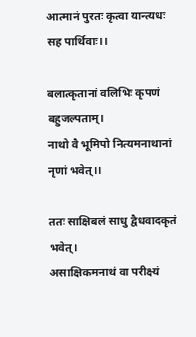आत्मानं पुरतः कृत्वा यान्त्यधः सह पार्थिवाः।।

बलात्कृतानां वलिभिः कृपणं बहुजल्पताम्।
नाथो वै भूमिपो नित्यमनाथानां नृणां भवेत्।।

ततः साक्षिबलं साधु द्वैधवादकृतं भवेत्।
असाक्षिकमनाथं वा परीक्ष्यं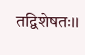तद्विशेषतः।।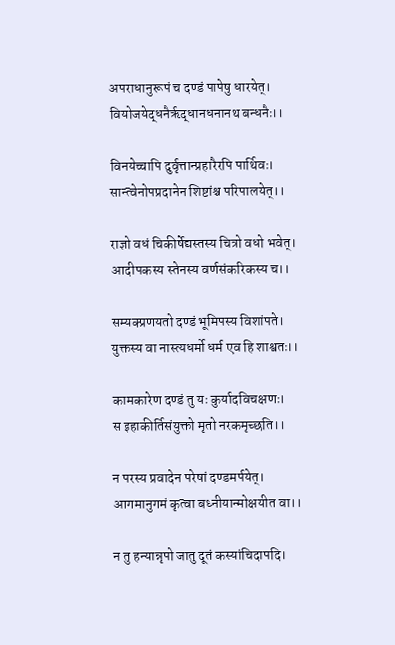अपराधानुरूपं च दण्डं पापेषु धारयेत्।
वियोजयेद्धनैर्ऋद्धानधनानथ बन्धनैः।।

विनयेच्चापि दुर्वृत्तान्प्रहारैरपि पार्थिवः।
सान्त्वेनोपप्रदानेन शिष्टांश्च परिपालयेत्।।

राज्ञो वधं चिकीर्षेद्यस्तस्य चित्रो वधो भवेत्।
आदीपकस्य स्तेनस्य वर्णसंकरिकस्य च।।

सम्यक्प्रणयतो दण्डं भूमिपस्य विशांपते।
युक्तस्य वा नास्त्यधर्मो धर्म एव हि शाश्वतः।।

कामकारेण दण्डं तु यः कुर्यादविचक्षणः।
स इहाकीर्तिसंयुक्तो मृतो नरकमृच्छति।।

न परस्य प्रवादेन परेषां दण्डमर्पयेत्।
आगमानुगमं कृत्वा बध्नीयान्मोक्षयीत वा।।

न तु हन्यान्नृपो जातु दूतं कस्यांचिदापदि।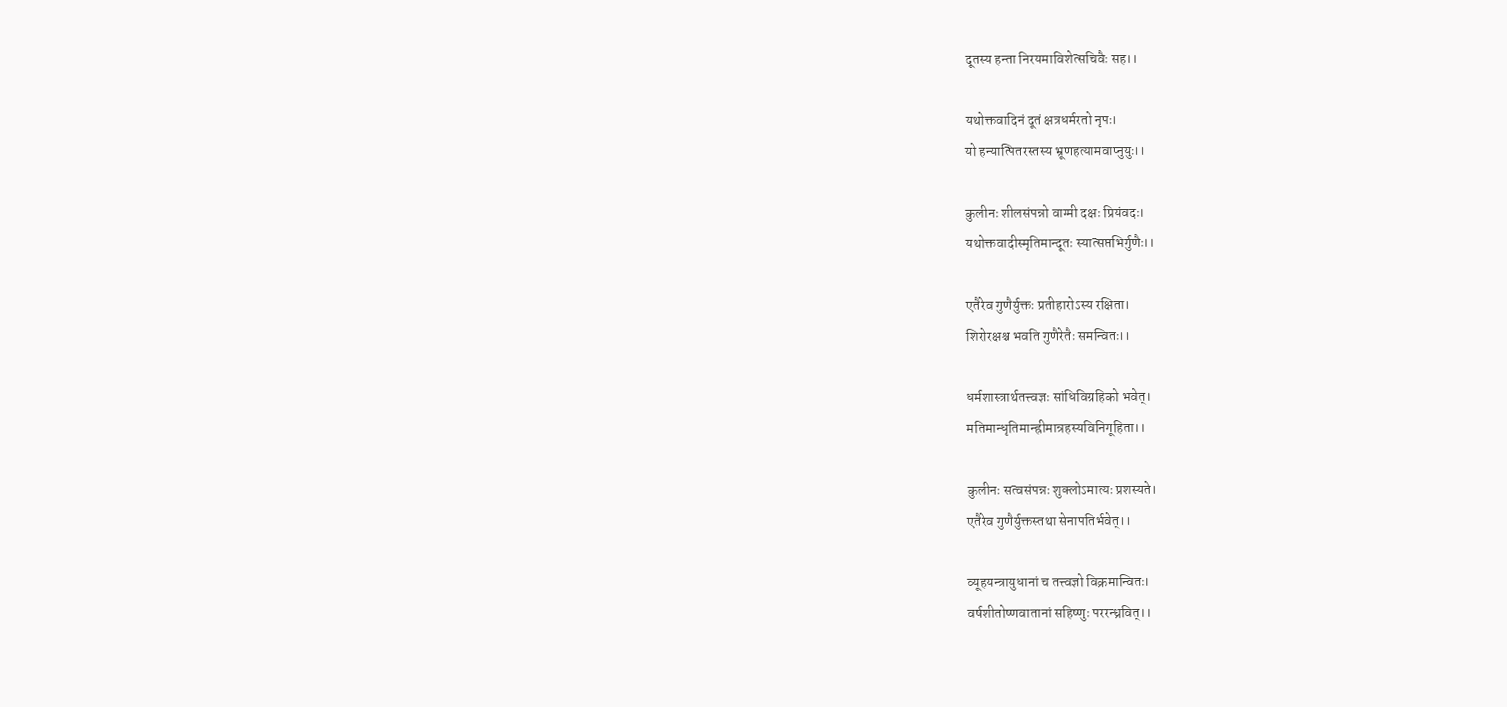दूतस्य हन्ता निरयमाविशेत्सचिवैः सह।।

यथोक्तवादिनं दूतं क्षत्रधर्मरतो नृपः।
यो हन्यात्पितरस्तस्य भ्रूणहत्यामवाप्नुयुः।।

कुलीनः शीलसंपन्नो वाग्मी दक्षः प्रियंवदः।
यथोक्तवादीस्मृतिमान्दूतः स्यात्सप्तभिर्गुणैः।।

एतैरेव गुणैर्युक्तः प्रतीहारोऽस्य रक्षिता।
शिरोरक्षश्च भवति गुणैरेतैः समन्वितः।।

धर्मशास्त्रार्थतत्त्वज्ञः सांधिविग्रहिको भवेत्।
मतिमान्धृतिमान्ह्रीमान्रहस्यविनिगूहिता।।

कुलीनः सत्वसंपन्नः शुक्लोऽमात्यः प्रशस्यते।
एतैरेव गुणैर्युक्तस्तथा सेनापतिर्भवेत्।।

व्यूहयन्त्रायुधानां च तत्त्वज्ञो विक्रमान्वितः।
वर्षशीतोष्णवातानां सहिष्णुः पररन्ध्रवित्।।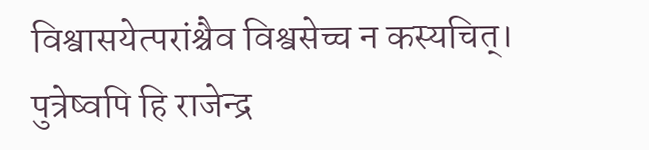विश्वासयेत्परांश्चैव विश्वसेच्च न कस्यचित्।
पुत्रेष्वपि हि राजेन्द्र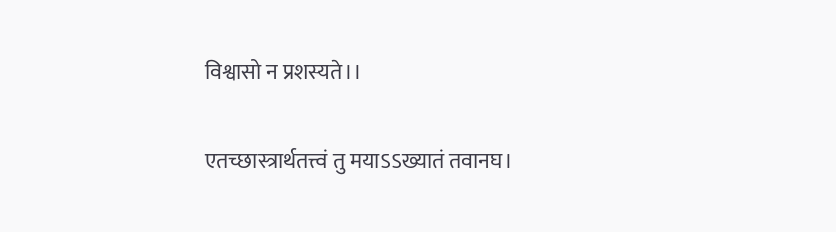विश्वासो न प्रशस्यते।।

एतच्छास्त्रार्थतत्त्वं तु मयाऽऽख्यातं तवानघ।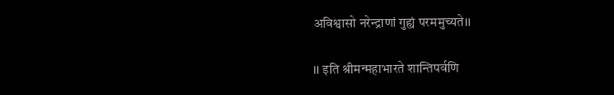अविश्वासो नरेन्द्राणां गुह्यं परममुच्यते।।

।। इति श्रीमन्महाभारते शान्तिपर्वणि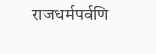राजधर्मपर्वणि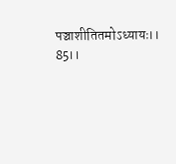पञ्चाशीतितमोऽध्यायः।। 85।।